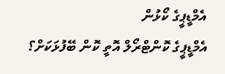އެމްޑީޕީގެ ކޯޅުން
އެމްޑީޕީގެ ކޮންޓްރޯލް އޮތީ ކޮން ބޭފުޅަކަށް؟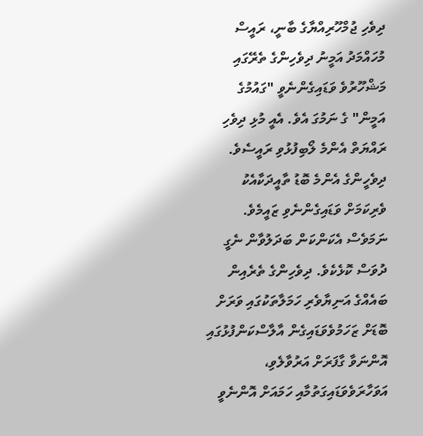ދިވެހި ޖުމްހޫރިއްޔާގެ ބާނީ، ރައީސް މުހައްމަދު އަމީނު ދިވެހިންގެ ތެރޭގައި މަޝްހޫރުވެ ވަޑައިގެންނެވީ "ގައުމުގެ އަމީން" ގެ ނަމުގަ އެވެ. އެއީ މުޅި ދިވެހި ރައްޔަތް އެންމެ ލޯބިފުޅުވި ރައީސެވެ. ދިވެހީންގެ އެންމެ ބޮޑު ތާއީދަކާއެކު ވެރިކަމަށް ވަޑައިގެންނެވި ޒައީމެވެ. ނަމަވެސް އެކަންކަން ބަދަލުވާން ނެގީ ދުވަސް ކޮޅެކެވެ. ދިވެހިންގެ ތެރެއިން ބައެއްގެ އަނިޔާވެރި ހަމަލާތަކުގައި ވަރަށް ބޮޑަށް ޒަހަމުވެވަޑައިގެން އާލާސްކަންފުޅުގައި އޮންނަވާ ގާފަރަށް އަރުވާލެވި، އަވަހާރަވެވަޑައިގަތުމާއި ހަމައަށް އޮންނެވީ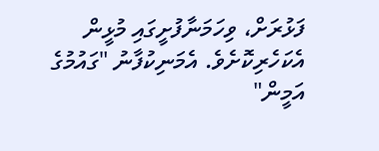ފަޅުރަށް، ވިހަމަނާފުށީގައި މުޅީން އެކަހެރިކޮށެވެ. އެމަނިކުފާނު "ގައުމުގެ އަމީން"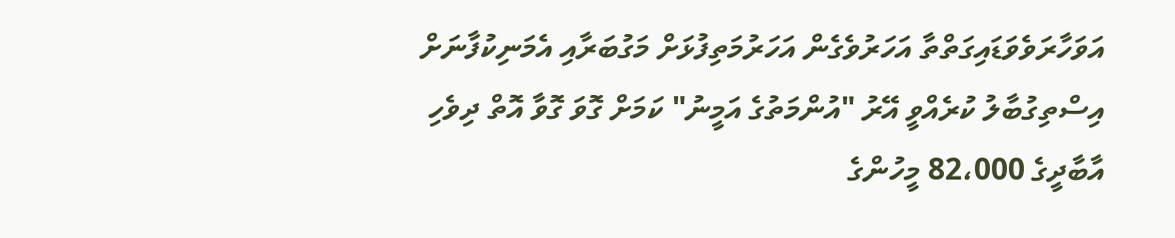އަވަހާރަވެވަޑައިގަތްތާ އަހަރުވެގެން އަހަރުމަތިފުޅަށް މަގުބަރާއި އެމަނިކުފާނަށް އިސްތިގުބާލު ކުރެއްވީ އޭރު "އުންމަތުގެ އަމީނު" ކަމަށް ގޮވަ ގޮވާ އޮތް ދިވެހި އާބާދީގެ 82،000 މީހުންގެ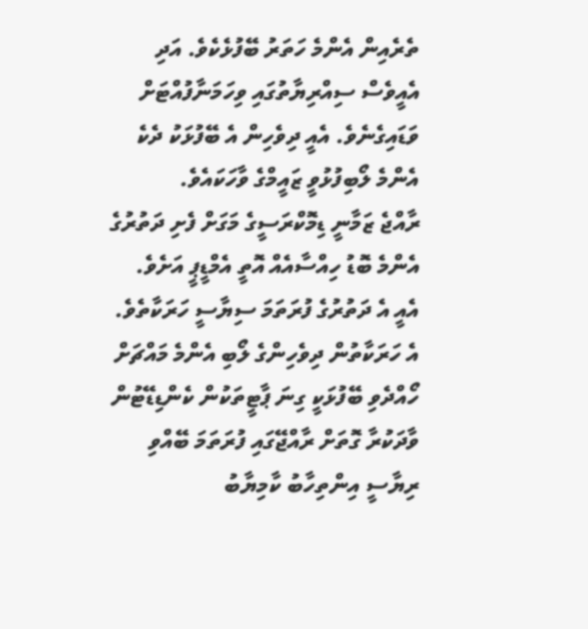ތެރެއިން އެންމެ ހަތަރު ބޭފުޅެކެވެ. އަދި އެއީވެސް ސިއްރިޔާތުގައި ވިހަމަނާފުއްޓަށް ވަޑައިގެނެވެ. އެއީ ދިވެހިން އެ ބޭފުޅަކު ދެކެ އެންމެ ލޯބިފުޅުވީ ޒައީމްގެ ވާހަކައެވެ.
ރާއްޖެ ޒަމާނީ ޑިމޮކްރަސީގެ މަގަށް ފެށި ދަތުރުގެ އެންމެ ބޮޑު ހިއްސާއެއް އޮތީ އެމްޑީޕީ އަށެވެ. އެއީ އެ ދަތުރުގެ ފުރަތަމަ ސިޔާސީ ހަރަކާތެވެ. އެ ހަރަކާތުން ދިވެހިންގެ ލޯބި އެންމެ މައްޗަށް ހޯއްދެވި ބޭފުޅަކީ ގިނަ ޕާޓީތަކުން ކެންޑިޑޭޓުން ވާދަކުރާ ގޮތަށް ރާއްޖޭގައި ފުރަތަމަ ބޭއްވި ރިޔާސީ އިންތިހާބު ކާމިޔާބު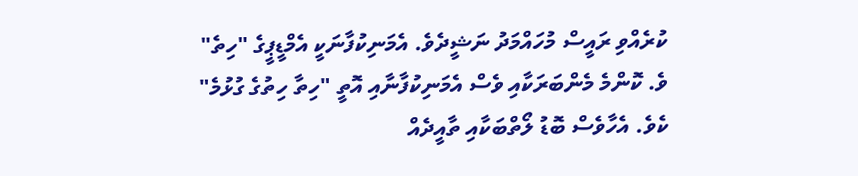ކުރެއްވި ރައީސް މުހައްމަދު ނަޝީދެވެ. އެމަނިކުފާނަކީ އެމްޑީޕީގެ "ހިތެ" ވެ. ކޮންމެ މެންބަރަކާއި ވެސް އެމަނިކުފާނާއި އޮތީ "ހިތާ ހިތުގެ ގުޅުމެ" ކެވެ. އެހާވެސް ބޮޑު ލޯތްބަކާއި ތާއީދެއް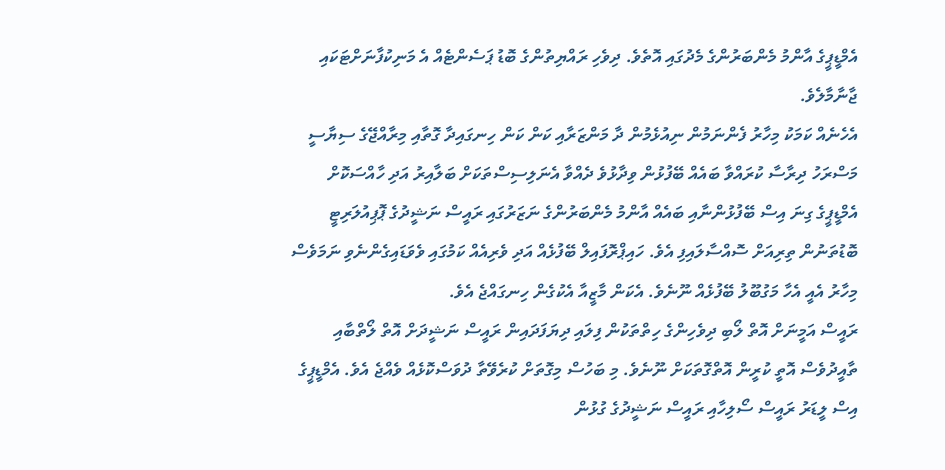އެމްޑީޕީގެ އާންމު މެންބަރުންގެ މެދުގައި އޮތެވެ. ދިވެހި ރައްޔިތުންގެ ބޮޑު ޕަސެންޓެއް އެ މަނިކުފާނަށްޓަކައި ޖާނާމާލެވެ.
އެހެނެއް ކަމަކު މިހާރު ފެންނަމުން ނިއުޅެމުން ދާ މަންޒަރާއި ކަން ކަން ހިނގައިދާ ގޮތާއި މިރާއްޖޭގެ ސިޔާސީ މަސްރަހު ދިރާސާ ކުރައްވާ ބައެއް ބޭފުޅުން ވިދާޅުވެ ދެއްވާ އެނަލިސިސްތަކަށް ބަލާއިރު އަދި ހާއްސަކޮށް އެމްޑީޕީގެ ގިނަ އިސް ބޭފުޅުންނާއި ބައެއް އާންމު މެންބަރުންގެ ނަޒަރުގައި ރައީސް ނަޝީދުގެ ޕޮޕިއުލަރިޓީ ބޮޑުތަނުން ތިރިއަށް ސޮއްސާލައިފި އެވެ. ހައިޕްރޮފައިލް ބޭފުޅެއް އަދި ވެރިއެއް ކަމުގައި ވެވަޑައިގެންނެވި ނަމަވެސް މިހާރު އެއީ އެހާ މަގުބޫލު ބޭފުޅެއް ނޫނެވެ. އެކަން މާޒީއާ އެކުގެން ހިނގައްޖެ އެވެ.
ރައީސް އަމީނަށް އޮތް ލޯބި ދިވެހިންގެ ހިތްތަކުން ފިލައި ދިޔަފަދައިން ރައީސް ނަޝީދަށް އޮތް ލޯތްބާއި ތާއީދުވެސް އޮތީ ކުރީން އޮތްގޮތަކަށް ނޫނެވެ. މި ބަހުސް މިގޮތަށް ކުރެވޭތާ ދުވަސްކޮޅެއް ވެއްޖެ އެވެ. އެމްޑީޕީގެ އިސް ލީޑަރު ރައީސް ސޯލިހާއި ރައީސް ނަޝީދުގެ ގުޅުން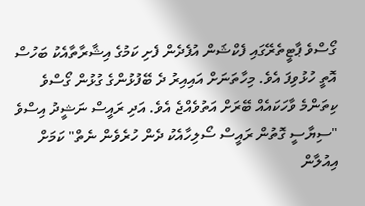ގޯސްވެ ޕާޓީތެރޭގައި ފެކްޝަން އުފެދެން ފެށި ކަމުގެ އިޝާރާތާއެކު ބަހުސް އޮތީ ހުޅުވިފަ އެވެ. މިހާތަނަށް އައިއިރު ދެ ބޭފުޅުންގެ ގުޅުން ގޯސްވެ ކިތަންމެ ވާހަކައެއް ބޭރަށް އަތުވެއްޖެ އެވެ. އަދި ރައީސް ނަޝީދު އިސްވެ "ސިޔާސީ ގޮތުން ރައީސް ސޯލިހާއެކު ދެން ހުރެވެން ނެތް" ކަމަށް އިއުލާން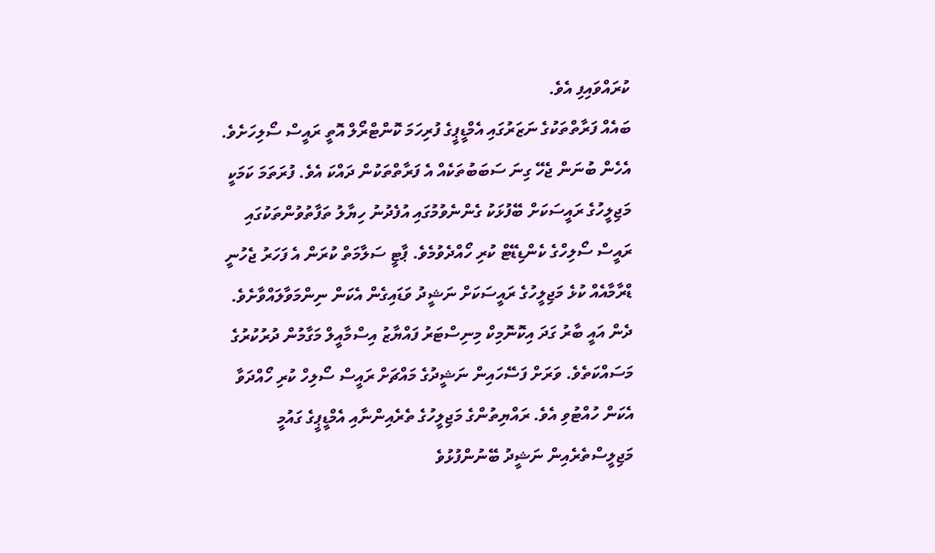ކުރައްވައިފި އެވެ.
ބައެއް ފަރާތްތަކުގެ ނަޒަރުގައި އެމްޑީޕީގެ ފުރިހަމަ ކޮންޓްރޯލް އޮތީ ރައީސް ސޯލިހަށެވެ. އެހެން ބުނަން ޖެހޭ ގިނަ ސަބަބުތަކެއް އެ ފަރާތްތަކުން ދައްކަ އެވެ. ފުރަތަމަ ކަމަކީ މަޖިލީހުގެ ރައީސަކަށް ބޭފުޅަކު ގެންނެވުމުގައި އުފެދުނު ހިޔާލު ތަފާތުވުންތަކުގައި ރައީސް ސޯލިހްގެ ކެންޑިޑޭޓް ކުރި ހޯއްދެވުމެވެ. ޕާޓީ ސަލާމަތް ކުރަން އެ ފަހަރު ޖެހުނީ ޑްރާމާއެއް ކުޅެ މަޖިލީހުގެ ރައީސަކަށް ނަޝީދު ވަޑައިގެން އެކަން ނިންމަވާލައްވާށެވެ. ދެން އައީ ބާރު ގަދަ އިކޮނޮމިކް މިނިސްޓަރު ފައްޔާޒު އިސްމާއީލް މަގާމުން ދުރުކުރުގެ މަސައްކަތެވެ. ވަރަށް ފަސޭހައިން ނަޝީދުގެ މައްޗަށް ރައީސް ސޯލިހް ކުރި ހޯއްދަވާ އެކަން ހުއްޓުވި އެވެ. ރައްޔިތުންގެ މަޖިލީހުގެ ތެރެއިންނާއި އެމްޑީޕީގެ ގައުމީ މަޖިލީސްތެރެއިން ނަޝީދު ބޭނުންފުޅުވެ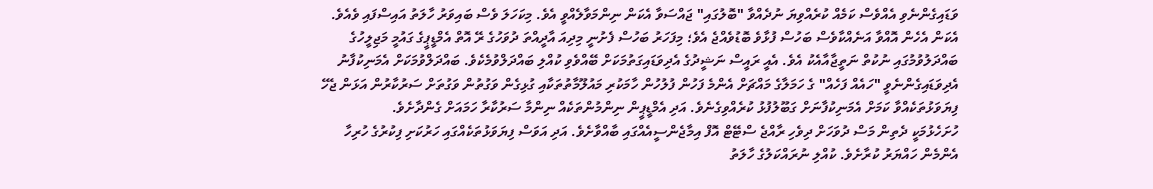ވަޑައިގެންނެވި އެއްވެސް ކަމެއް ކުރެއްވިޔަ ނުދެއްވާ "ބޮލުގައި" ޖައްސަވާ އެކަން ނިންމަވާލެއްވީ އެވެ. މިކަހަލަ ވެސް ބައިވަރު ހާލަތު އައިސްފައި ވެއެވެ.
އެކަން އެހެން އޮއްވާ އަނެއްކާވެސް ބަހުސް ފުޅާވެ ބޮޑުވެއްޖެ އެވެ؛ މިފަހަރު ބަހުސް ފެށުނީ މިދިއަ އާދީއްތަ ދުވަހުގެ ރޭ އޮތް އެމްޑީޕީގެ ގައުމީ މަޖިލީހުގެ ބައްދަލުވުމުގައި ނުކުތް ނަތީޖާއާއެކު އެވެ. އެއީ ރައީސް ނަޝީދުގެ އެދިވަޑައިގަތުމަކަށް ބޭއްވެވި ކުއްލި ބައްދަލްވުމެކެވެ. ބައްދަލްވުމަކަށް އެމަނިކުފާނު އެދިވަޑައިގެންނެވީ "ހައެއް ފަހެއް" ގެ ހަމަލާގެ މައްޗަށް އެންމެ ފަހުން ފުލުހުން ހާމަކުރި މައުލޫމާތުތަކާއި ގުޅިގެން ވަގުތުން ވަގުތަށް ސަރުކާރުން އަޅަން ޖެހޭ ފިޔަވަޅުތަކެއްވާ ކަމަށް އެމަނިކުފާނަށް ގަބޫލުފުޅު ކުރެއްވިގެނެވެ. އަދި އެމްޑީޕީން ނިންމުންތަކެއް ނިންމާ ސަރުކާރާ ހަމައަށް ގެންދާށެވެ.
ހުށަހެޅުމަކީ ދެތިން މަސް ދުވަހަށް ދިވެހި ރާއްޖެ ސްޓޭޓް އޮފް އިމާޖެންސީއެއްގައި ބާއްވާށެވެ. އަދި އަވަސް ފިޔަވަޅުތަކެއްގައި ހަރުކަށި ފިކުރުގެ ހުރިހާ އެންމެން ހައްޔަރު ކުރާށެވެ. ކުއްލި ނުރައްކަލުގެ ހާލަތު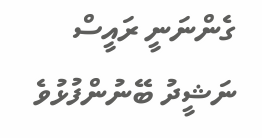ގެންނަނީ ރައީސް ނަޝީދު ބޭނުންފުޅުވެ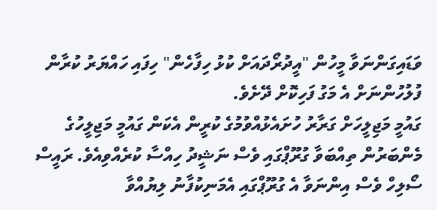ވަޑައިގަންނަވާ މީހުން "އީދުރޯދައަށް ކުޅު ހިފާހެން" ހިފައި ހައްޔަރު ކުރާން ފުލުހުންނަށް އެ މަގު ފަހިކޮށް ދޭށެވެ.
ގައުމީ މަޖިލީހަށް ގަރާރު ހުށައެޅުއްވުމުގެ ކުރީން އެކަން ގައުމީ މަޖިލީހުގެ މެންބަރުން ތިއްބަވާ ގުރޫޕްގައި ވެސް ނަޝީދު ހިއްސާ ކުރެއްވިއެވެ. ރައީސް ސޯލިހް ވެސް އިންނަވާ އެ ގުރޫޕްގައި އެމަނިކުފާނު ލިޔުއްވާ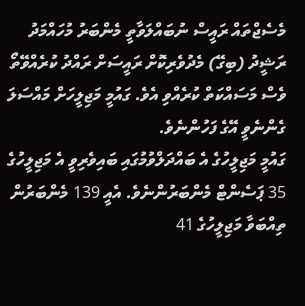މެސެޖްތައް ރައީސް ނުބައްލަވާތީ މެންބަރު މުހައްމަދު ރަޝީދު (ބިގޭ) މެދުވެރިކޮށް ރައީސަށް ރައްދު ކުރެއްވޭތޯ ވެސް މަސައްކަތް ކުރެއްވި އެވެ. ގައުމީ މަޖިލީހަށް މައްސަލަ ގެންނެވީ އޭގެ ފަހުންނެވެ.
ގައުމީ މަޖިލީހުގެ އެ ބައްދަލްވުމުގައި ބައިވެރިވީ އެ މަޖިލީހުގެ 35 ޕަސެންޓް މެންބަރުންނެވެ. އެއީ 139 މެންބަރުން ތިއްބަވާ މަޖިލީހުގެ 41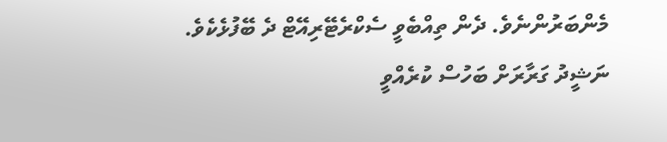މެންބަރުންނެވެ. ދެން ތިއްބެވީ ސެކްރެޓޭރިއޭޓް ދެ ބޭފުޅެކެވެ. ނަޝީދު ގަރާރަށް ބަހުސް ކުރެއްވީ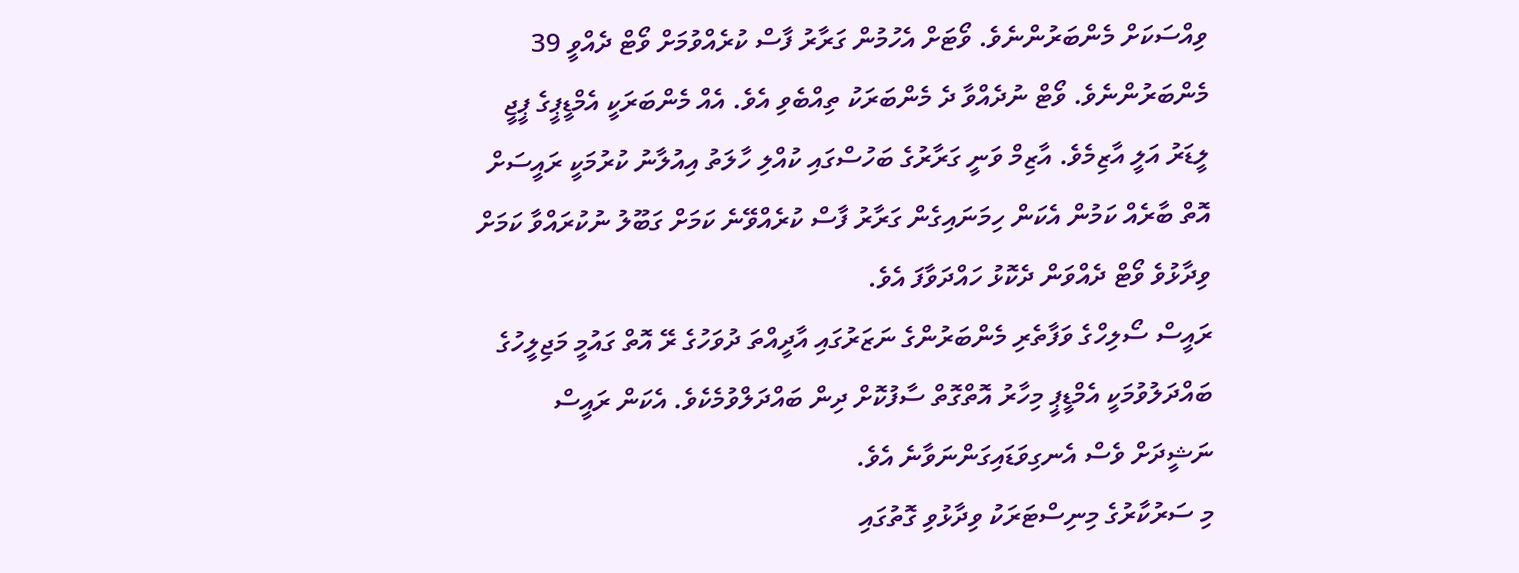ވިއްސަކަށް މެންބަރުންނެވެ. ވޯޓަށް އެހުމުން ގަރާރު ފާސް ކުރެއްވުމަށް ވޯޓް ދެއްވީ 39 މެންބަރުންނެވެ. ވޯޓް ނުދެއްވާ ދެ މެންބަރަކު ތިއްބެވި އެވެ. އެއް މެންބަރަކީ އެމްޑީޕީގެ ޕީޖީ ލީޑަރު އަލީ އާޒިމެވެ. އާޒިމް ވަނީ ގަރާރުގެ ބަހުސްގައި ކުއްލި ހާލަތު އިއުލާނު ކުރުމަކީ ރައީސަށް އޮތް ބާރެއް ކަމުން އެކަން ހިމަނައިގެން ގަރާރު ފާސް ކުރެއްވޭނެ ކަމަށް ގަބޫލު ނުކުރައްވާ ކަމަށް ވިދާޅުވެ ވޯޓް ދެއްވަން ދެކޮޅު ހައްދަވާފަ އެވެ.
ރައީސް ސޯލިހްގެ ވަފާތެރި މެންބަރުންގެ ނަޒަރުގައި އާދީއްތަ ދުވަހުގެ ރޭ އޮތް ގައުމީ މަޖިލީހުގެ ބައްދަލުވުމަކީ އެމްޑީޕީ މިހާރު އޮތްގޮތް ސާފުކޮށް ދިން ބައްދަލްވުމެކެވެ. އެކަން ރައީސް ނަޝީދަށް ވެސް އެނގިވަޑައިގަންނަވާނެ އެވެ.
މި ސަރުކާރުގެ މިނިސްޓަރަކު ވިދާޅުވި ގޮތުގައި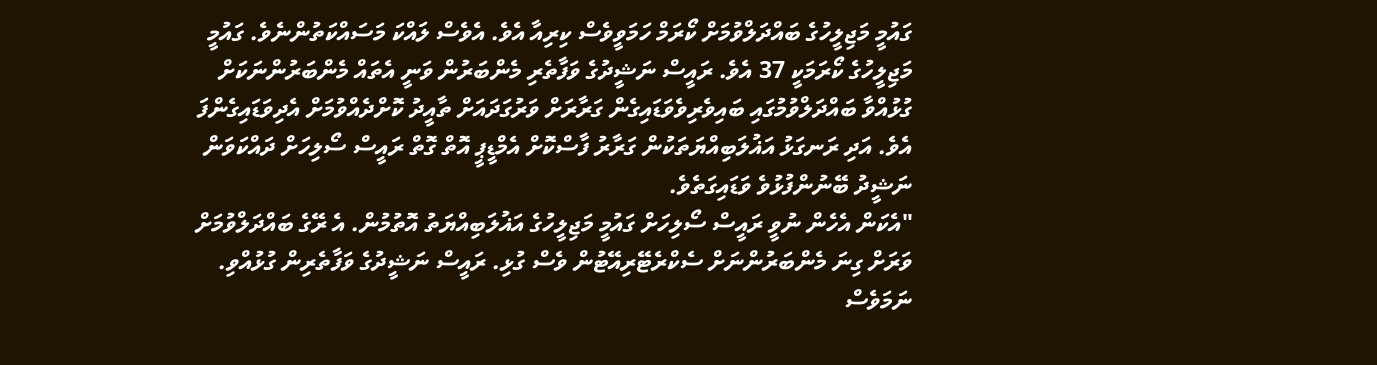ގައުމީ މަޖިލީހުގެ ބައްދަލްވުމަށް ކޯރަމް ހަމަވީވެސް ކިރިއާ އެވެ. އެވެސް ލައްކަ މަސައްކަތުންނެވެ. ގައުމީ މަޖިލީހުގެ ކޯރަމަކީ 37 އެވެ. ރައީސް ނަޝީދުގެ ވަފާތެރި މެންބަރުން ވަނީ އެތައް މެންބަރުންނަކަށް ގުޅުއްވާ ބައްދަލްވުމުގައި ބައިވެރިވެވަޑައިގެން ގަރާރަށް ވަރުގަދައަށް ތާއީދު ކޮށްދެއްވުމަށް އެދިވަޑައިގެންފަ އެވެ. އަދި ރަނގަޅު އަޣުލަބިއްޔަތަކުން ގަރާރު ފާސްކޮށް އެމްޑީޕީ އޮތް ގޮތް ރައީސް ސޯލިހަށް ދައްކަވަން ނަޝީދު ބޭނުންފުޅުވެ ވަޑައިގަތެވެ.
"އެކަން އެހެން ނުވީ ރައީސް ސޯލިހަށް ގައުމީ މަޖިލީހުގެ އަޣުލަބިއްޔަތު އޮތުމުން. އެ ރޭގެ ބައްދަލްވުމަށް ވަރަށް ގިނަ މެންބަރުންނަށް ސެކްރެޓޭރިއޭޓުން ވެސް ގުޅި. ރައީސް ނަޝީދުގެ ވަފާތެރިން ގުޅުއްވި. ނަމަވެސް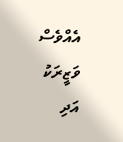އެއްވެސް ވަޒީރަކު އަދި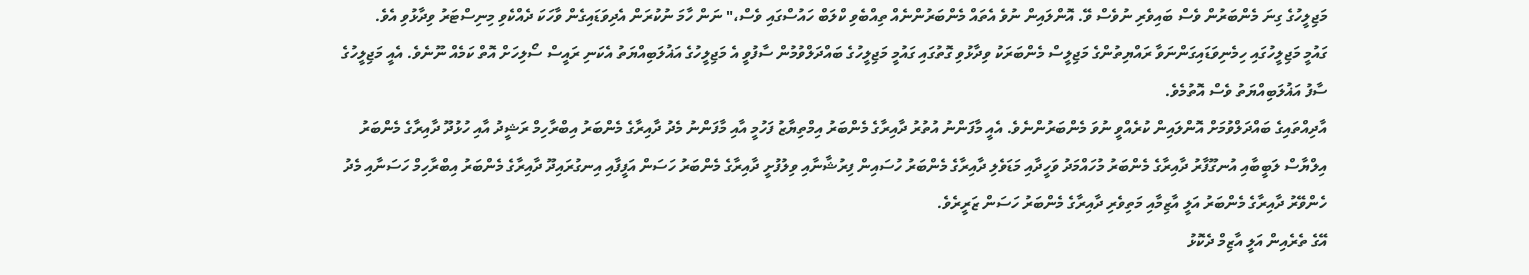މަޖިލީހުގެ ގިނަ މެންބަރުން ވެސް ބައިވެރި ނުވެސް ވޭ. އޮންލައިން ނުވެ އެތައް މެންބަރުންނެއް ތިއްބެވި ކްލަބް ހައުސްގައި ވެސް،" ނަން ހާމަ ނުކުރަން އެދިވަޑައިގެން ވާހަކަ ދެއްކެވި މިނިސްޓަރު ވިދާޅުވި އެވެ.
ގައުމީ މަޖިލީހުގައި ހިމެނިވަޑައިގަންނަވާ ރައްޔިތުންގެ މަޖިލީސް މެންބަރަކު ވިދާޅުވި ގޮތުގައި ގައުމީ މަޖިލީހުގެ ބައްދަލްވުމުން ސާފުވީ އެ މަޖިލީހުގެ އަޣުލަބިއްޔަތު އެކަނި ރައީސް ސޯލިހަށް އޮތް ކަމެއް ނޫނެވެ. އެއީ މަޖިލީހުގެ ސާފު އަޣުލަބިއްޔަތު ވެސް އޮތުމެވެ.
އާދިއްތައިގެ ބައްދަލްވުމަށް އޮންލައިން ކުރެއްވީ ނުވަ މެންބަރުންނެވެ. އެއީ މާފަންނު އުތުރު ދާއިރާގެ މެންބަރު އިމްތިޔާޒު ފަހުމީ އާއި މާފަންނު މެދު ދާއިރާގެ މެންބަރު އިބްރާހިމް ރަޝީދު އާއި ހުޅުދޫ ދާއިރާގެ މެންބަރު އިލްޔާސް ލަބީބާއި އުނގޫފާރު ދާއިރާގެ މެންބަރު މުހައްމަދު ވަހީދާއި މަޑަވެލި ދާއިރާގެ މެންބަރު ހުސައިން ފިރުޝާނާއި ވިލުފުށީ ދާއިރާގެ މެންބަރު ހަސަން އަފީފާއި އިނގުރައިދޫ ދާއިރާގެ މެންބަރު އިބްރާހިމް ހަސަނާއި މެދު ހެންވޭރު ދާއިރާގެ މެންބަރު އަލީ އާޒިމާއި މަތިވެރި ދާއިރާގެ މެންބަރު ހަސަން ޒަރީރެވެ.
އޭގެ ތެރެއިން އަލީ އާޒިމް ދެކޮޅު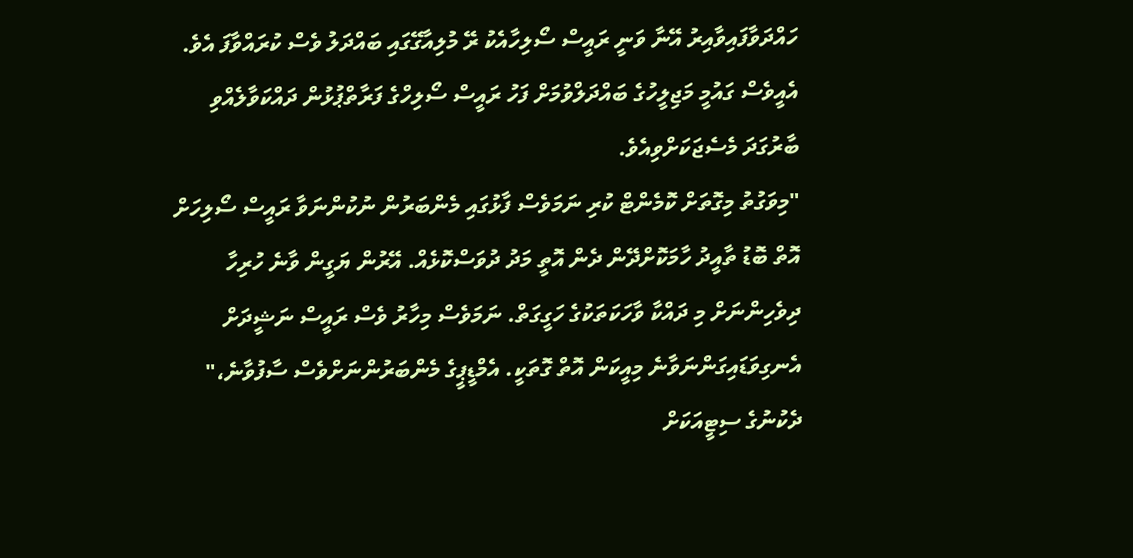ހައްދަވާފައިވާއިރު އޭނާ ވަނީ ރައީސް ސޯލިހާއެކު ރޭ މުލިއާގޭގައި ބައްދަލު ވެސް ކުރައްވާފަ އެވެ. އެއީވެސް ގައުމީ މަޖިލީހުގެ ބައްދަލްވުމަށް ފަހު ރައީސް ސޯލިހްގެ ފަރާތްޕުޅުން ދައްކަވާލެއްވި ބާރުގަދަ މެސެޖަކަށްވިއެވެ.
"މިވަގުތު މިގޮތަށް ކޮމެންޓް ކުރި ނަމަވެސް ފާޅުގައި މެންބަރުން ނުކުންނަވާ ރައީސް ސޯލިހަށް އޮތް ބޮޑު ތާއީދު ހާމަކޮށްދޭން ދެން އޮތީ މަދު ދުވަސްކޮޅެއް. އޭރުން ޔަގީން ވާނެ ހުރިހާ ދިވެހިންނަށް މި ދައްކާ ވާހަކަތަކުގެ ހަގީގަތް. ނަމަވެސް މިހާރު ވެސް ރައީސް ނަޝީދަށް އެނގިވަޑައިގަންނަވާނެ މިއީކަން އޮތް ގޮތަކީ. އެމްޑީޕީގެ މެންބަރުންނަށްވެސް ސާފުވާނެ،" ދެކުނުގެ ސިޓީއަކަށް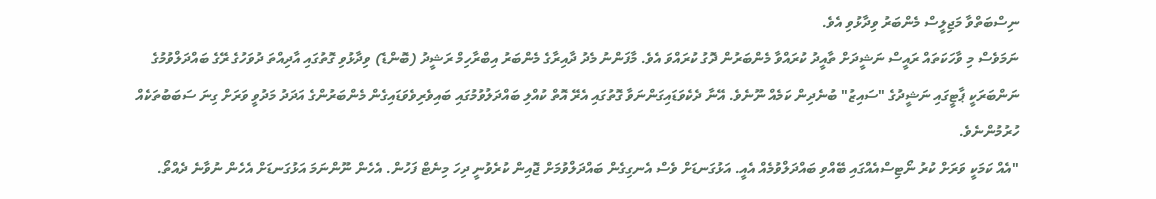ނިސްބަތްވާ މަޖިލީސް މެންބަރު ވިދާޅުވި އެވެ.
ނަމަވެސް މި ވާހަކަތައް ރައީސް ނަޝީދަށް ތާއީދު ކުރައްވާ މެންބަރުން ދޮގު ކުރައްވަ އެވެ. މާފަންނު މެދު ދާއިރާގެ މެންބަރު އިބްރާހިމް ރަޝީދު (ބޮންޑެ) ވިދާޅުވި ގޮތުގައި އާދިއްތަ ދުވަހުގެ ރޭގެ ބައްދަލްވުމުގެ ނަންބަރަކީ ޕާޓީގައި ނަޝީދުގެ "ސައިޒު" ބުނެދިން ކަމެއް ނޫނެވެ. އޭނާ ދެކެވަޑައިގަންނަވާ ގޮތުގައި އެރޭ އޮތް ކުއްލި ބައްދަލުވުމުގައި ބައިވެރިވެވަޑައިގެން މެންބަރުންގެ އަދަދު މަދުވީ ވަރަށް ގިނަ ސަބަބުތަކެއް ހުރުމުންނެވެ.
"އެއް ކަމަކީ ވަރަށް ކުރު ނޯޓިސްއެއްގައި ބޭއްވި ބައްދަލްވުމެއް އެއީ. އަޅުގަނޑަށް ވެސް އެނގިގެން ބައްދަލްވުމަށް ޖޮއިން ކުރެވުނީ ދިހަ މިނެޓް ފަހުން. އެހެން ނޫންނަމަ އަޅުގަނޑަށް އެހެން ނުވާނެ ދެއްތޯ.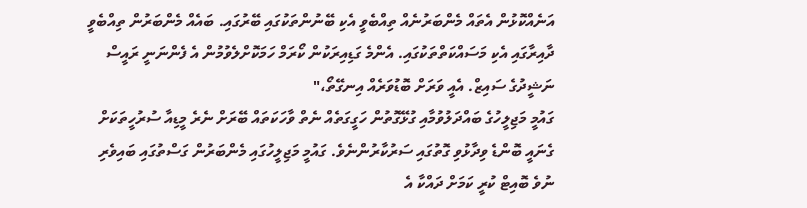އަނެއްކޮޅުން އެތައް މެންބަރުނެއް ތިއްބެވީ އެކި ބޭނުންތަކުގައި ބޭރުގައި. ބައެއް މެންބަރުން ތިއްބެވީ ދާއިރާގައި އެކި މަސައްކަތްތަކުގައި. އެންމެ ގަޑިއިރަކުން ކޯރަމް ހަމަކޮށްލެވުމުން އެ ފެންނަނީ ރައީސް ނަޝީދުގެ ސައިޒް. އެއީ ވަރަށް ބޮޑުވަރެއް އިނގޭތޯ،"
ގައުމީ މަޖިލީހުގެ ބައްދަލުވުމާއި ގުޅޭގޮތުން ހަގީގަތެއް ނެތް ވާހަކަތައް ބޭރަށް ނެރެ މީޑިއާ ސުރުހީތަކަށް ގެނައީ ބޮންޑެ ވިދާޅުވި ގޮތުގައި ސަރުކާރުންނެވެ. ގައުމީ މަޖިލީހުގައި މެންބަރުން ގަސްތުގައި ބައިވެރި ނުވެ ބޮއިޓް ކުރީ ކަމަށް ދައްކާ އެ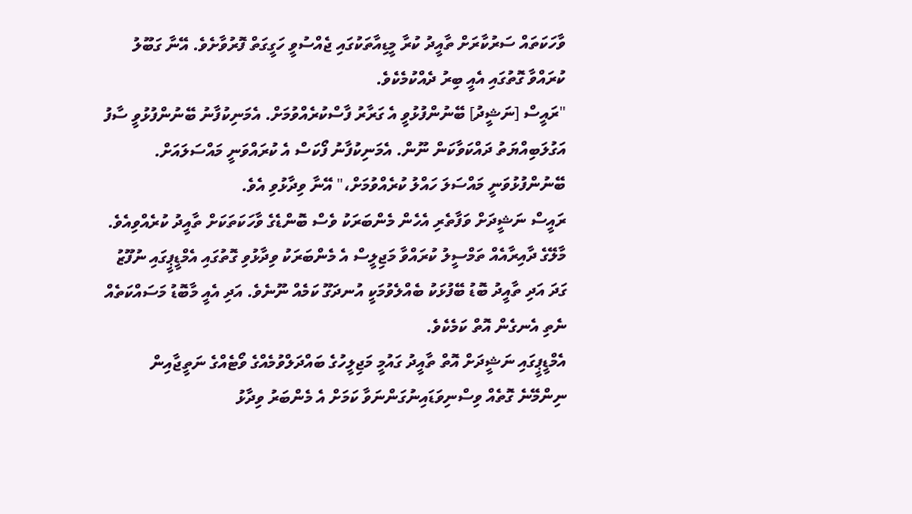ވާހަކަތައް ސަރުކާރަށް ތާއީދު ކުރާ މީޑިއާތަކުގައި ޖެއްސުވީ ހަގީގަތް ފޮރުވާށެވެ. އޭނާ ގަބޫލު ކުރައްވާ ގޮތުގައި އެއީ ބިރު ދެއްކުމެކެވެ.
"ރައީސް [ނަޝީދު] ބޭނުންފުޅުވީ އެ ގަރާރު ފާސްކުރެއްވުމަށް. އެމަނިކުފާނު ބޭނުންފުޅުވީ ސާފު އަގުލަބިއްޔަތު ދައްކަވާކަން ނޫން. އެމަނިކުފާނު ފޯކަސް އެ ކުރައްވަނީ މައްސަލައަށް. ބޭނުންފުޅުވަނީ މައްސަލަ ހައްލު ކުރެއްވުމަށް،" އޭނާ ވިދާޅުވި އެވެ.
ރައީސް ނަޝީދަށް ވަފާތެރި އެހެން މެންބަރަކު ވެސް ބޮންޑެގެ ވާހަކަތަކަށް ތާއީދު ކުރެއްވިއެވެ. މާލޭގެ ދާއިރާއެއް ތަމްސީލު ކުރައްވާ މަޖިލީސް އެ މެންބަރަކު ވިދާޅުވި ގޮތުގައި އެމްޑީޕީގައި ނުފޫޒު ގަދަ އަދި ތާއީދު ބޮޑު ބޭފުޅަކު ބެއްލެވުމަކީ އުނދަގޫ ކަމެއް ނޫނެވެ. އަދި އެއީ މާބޮޑު މަސައްކަތެއް ނެތި އެނގެން އޮތް ކަމެކެވެ.
އެމްޑީޕީގައި ނަޝީދަށް އޮތް ތާއީދު ގައުމީ މަޖިލީހުގެ ބައްދަލްވުމެއްގެ ވޯޓެއްގެ ނަތީޖާއިން ނިންމޭނެ ގޮތެއް ވިސްނިވަޑައިނުގަންނަވާ ކަމަށް އެ މެންބަރު ވިދާޅު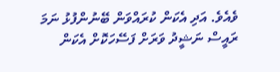ވެއެވެ. އަދި އެކަން ކުރައްވަން ބޭނުންފުޅު ނަމަ ރައީސް ނަޝީދު ވަރަށް ފަސޭހަކޮށް އެކަން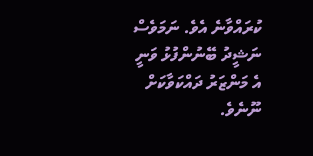ކުރައްވާނެ އެވެ. ނަމަވެސް ނަޝީދު ބޭނުންފުޅު ވަނީ އެ މަންޒަރު ދައްކަވާކަށް ނޫނެވެ.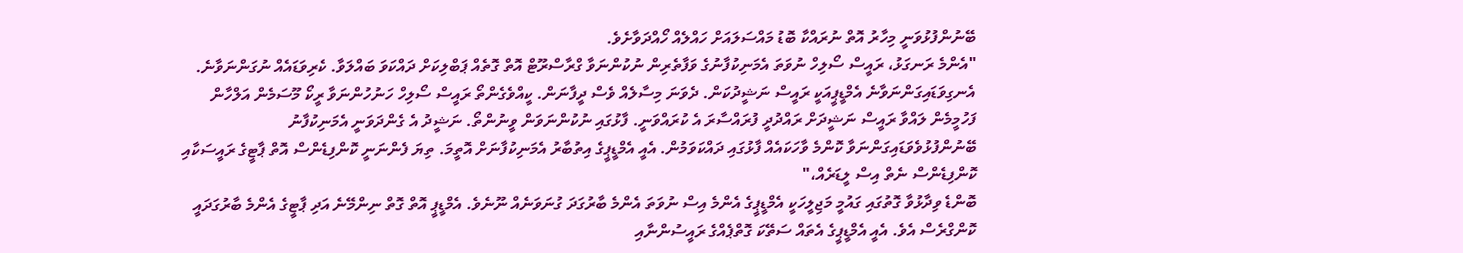ބޭނުންފުޅުވަނީ މިހާރު އޮތް ނުރައްކާ ބޮޑު މައްސަލައަށް ހައްލެއް ހޯއްދަވާށެވެ.
"އެންމެ ރަނގަޅު، ރައީސް ސޯލިހް ނުވަތަ އެމަނިކުފާނުގެ ވަފާތެރިން ނުކުންނަވާ ގްރާސްރޫޓް އޮތް ގޮތެއް ޕަބްލިކަށް ދައްކަވަ ބައްލަވާ. ކެރިވަޑައެއް ނުގަންނަވާނެ. އެނގިވަޑައިގަންނަވާނެ އެމްޑީޕީއަކީ ރައީސް ނަޝީދުކަން. ދެވަނަ މިސާލެއް ވެސް ދީފާނަން. ކީއްވެގެންތޯ ރައީސް ސޯލިހް ހަނުހުންނަވާ ރީކޯ މޫސަމެން އަލްހާން ފަހުމީމެން ލައްވާ ރައީސް ނަޝީދަށް ރައްދުދީ ފުރައްސާރަ އެ ކުރައްވަނީ. ފާޅުގައި ނުކުންނަވަން ވީނުންތޯ. ނަޝީދު އެ ގެންދަވަނީ އެމަނިކުފާނު ބޭނުންފުޅުވެވަޑައިގަންނަވާ ކޮންމެ ވާހަކައެއް ފާޅުގައި ދައްކަވަމުން. އެއީ އެމްޑީޕީގެ އިތުބާރު އެމަނިކުފާނަށް އޮތީމަ. ތިޔަ ފެންނަނީ ކޮންފިޑެންސް އޮތް ޕާޓީގެ ރައީސަކާއި ކޮންފިޑެންސް ނެތް އިސް ލީޑަރެއް،"
ބޮންޑެ ވިދާޅުވާ ގޮތުގައި ގައުމީ މަޖިލީހަކީ އެމްޑީޕީގެ އެންމެ އިސް ނުވަތަ އެންމެ ބާރުގަދަ ގުނަވަނެއް ނޫނެވެ. އެމްޑީޕީ އޮތް ގޮތް ނިންމޭނެ އަދި ޕާޓީގެ އެންމެ ބާރުގަދައީ ކޮންގްރެސް އެވެ. އެއީ އެމްޑީޕީގެ އެތައް ސަތޭކަ ގޮތްޕެއްގެ ރައީސުންނާއި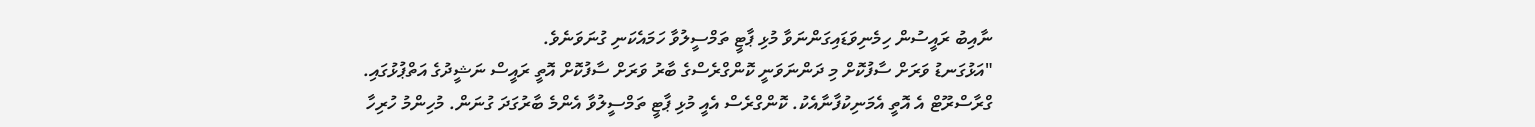ނާއިބު ރައީސުން ހިމެނިވަޑައިގަންނަވާ މުޅި ޕާޓީ ތަމްސީލުވާ ހަމައެކަނި ގުނަވަނެވެ.
"އަޅުގަނޑު ވަރަށް ސާފުކޮށް މި ދަންނަވަނީ ކޮންގްރެސްގެ ބާރު ވަރަށް ސާފުކޮށް އޮތީ ރައީސް ނަޝީދުގެ އަތްޕުޅުގައި. ގްރާސްރޫޓް އެ އޮތީ އެމަނިކުފާނާއެކު. ކޮންގްރެސް އެއީ މުޅި ޕާޓީ ތަމްސީލުވާ އެންމެ ބާރުގަދަ ގުނަން. މުހިންމު ހުރިހާ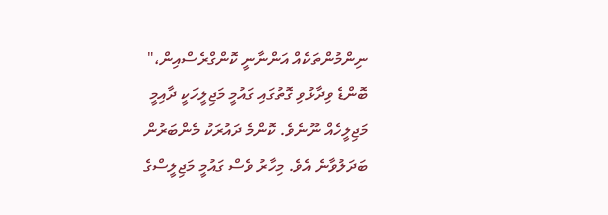ނިންމުންތަކެއް އަންނާނީ ކޮންގްރެސްއިން،"
ބޮންޑެ ވިދާޅުވި ގޮތުގައި ގައުމީ މަޖިލީހަކީ ދާއިމީ މަޖިލީހެއް ނޫނެވެ. ކޮންމެ ދައުރަކު މެންބަރުން ބަދަލުވާނެ އެވެ. މިހާރު ވެސް ގައުމީ މަޖިލީސްގެ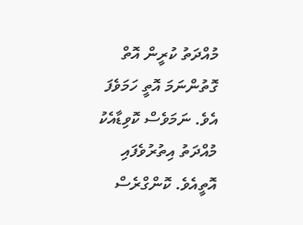މުއްދަތު ކުރީން އޮތް ގޮތުންނަމަ އޮތީ ހަމަވެފަ އެވެ. ނަމަވެސް ކޮވިޑާއެކު މުއްދަތު އިތުރުވެފައި އޮތީއެވެ. ކޮންގްރެސް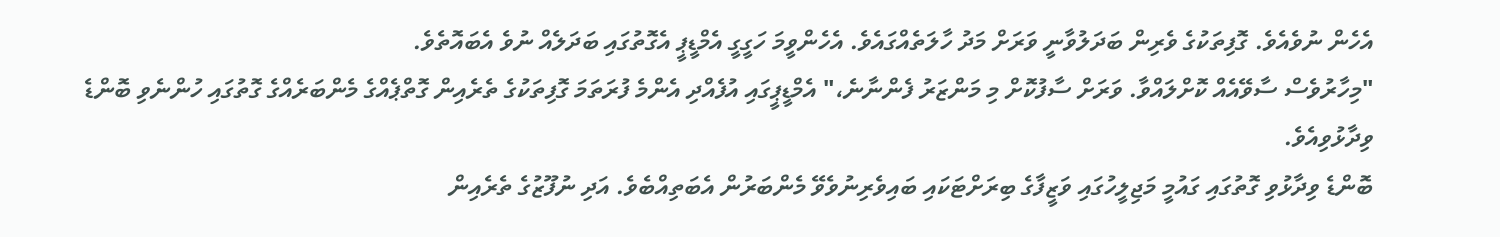އެހެން ނުވެއެވެ. ގޮފިތަކުގެ ވެރިން ބަދަލުވާނީ ވަރަށް މަދު ހާލަތެއްގައެވެ. އެހެންވީމަ ހަގީގީ އެމްޑީޕީ އެގޮތުގައި ބަދަލެއް ނުވެ އެބައޮތެވެ.
"މިހާރުވެސް ސާވޭއެއް ކޮށްލައްވާ. ވަރަށް ސާފުކޮށް މި މަންޒަރު ފެންނާނެ،" އެމްޑީޕީގައި އުފެއްދި އެންމެ ފުރަތަމަ ގޮފިތަކުގެ ތެރެއިން ގޮތްޕެއްގެ މެންބަރެއްގެ ގޮތުގައި ހުންނެވި ބޮންޑެ ވިދާޅުވިއެވެ.
ބޮންޑެ ވިދާޅުވި ގޮތުގައި ގައުމީ މަޖިލީހުގައި ވަޒީފާގެ ބިރަށްޓަކައި ބައިވެރިނުވެވޭ މެންބަރުން އެބަތިއްބެވެ. އަދި ނުފޫޒުގެ ތެރެއިން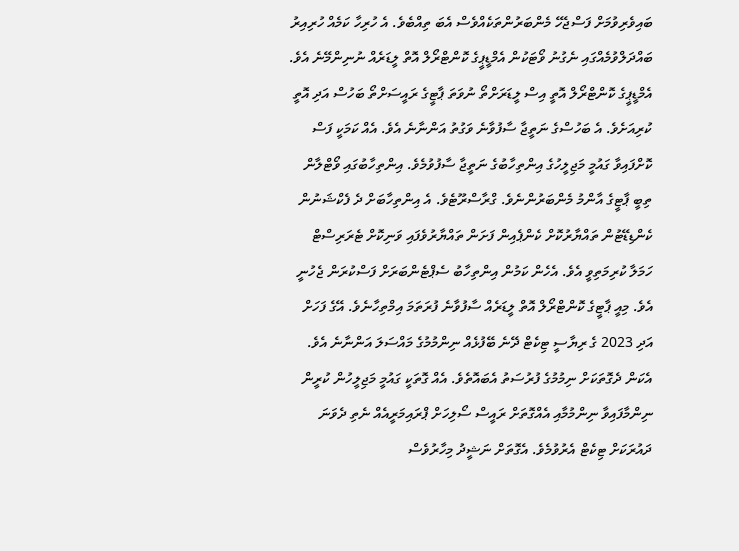ބައިވެރިވުމަށް ފަސްޖެހޭ މެންބަރުންތަކެއްވެސް އެބަ ތިއްބެވެ. އެ ހުރިހާ ކަމެއް ހުރިއިރު ބައްދަލްވުމެއްގައި ނެގުނު ވޯޓަކުން އެމްޑީޕީގެ ކޮންޓްރޯލް އޮތް ލީޑަރެއް ނުނިންމޭނެ އެވެ.
އެމްޑީޕީގެ ކޮންޓްރޯލް އޮތީ އިސް ލީޑަރަށްތޯ ނުވަތަ ޕާޓީގެ ރައީސަށްތޯ ބަހުސް އަދި އޮތީ ކުރިއަށެވެ. އެ ބަހުސްގެ ނަތީޖާ ސާފުވާނެ ވަގުތު އަންނާނެ އެވެ. އެއް ކަމަކީ ފަސް ކޮށްފައިވާ ގައުމީ މަޖިލީހުގެ އިންތިހާބުގެ ނަތީޖާ ސާފުވުމެވެ. އިންތިހާބުގައި ވޯޓްލާން ތިބީ ޕާޓީގެ އާންމު މެންބަރުންނެވެ. ގްރާސްރޫޓެވެ. އެ އިންތިހާބަށް ދެ ފެކްޝަނުން ކެންޑިޑޭޓުން ތައްޔާރުކޮށް ކެންޕެއިން ފަށަން ތައްޔާރުވެފައި ވަނިކޮށް ޓެރަރިސްޓް ހަމަލާ ކުރިމަތިވީ އެވެ. އެހެން ކަމުން އިންތިހާބު ސެޕްޓެންބަރަށް ފަސްކުރަން ޖެހުނީ އެވެ. މިއީ ޕާޓީގެ ކޮންޓްރޯލް އޮތް ލީޑަރެއް ސާފުވާނެ ފުރަތަމަ އިމްތިހާނެވެ. އޭގެ ފަހަށް އަދި 2023 ގެ ރިޔާސީ ޓިކެޓް ދޭނެ ބޭފުޅެއް ނިންމުމުގެ މައްސަލަ އަންނާނެ އެވެ.
އެކަން ދެގޮތަކަށް ނިމުމުގެ ފުރުސަތު އެބައޮތެވެ. އެއް ގޮތަކީ ގައުމީ މަޖިލީހުން ކުރީން ނިންމާފައިވާ ނިންމުމާއި އެއްގޮތަށް ރައީސް ސޯލިހަށް ޕްރައިމަރީއެއް ނެތި ދެވަނަ ދައުރަކަށް ޓިކެޓް އެރުވުމެވެ. އެގޮތަށް ނަޝީދު މިހާރުވެސް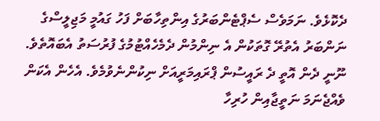ދެކޮޅެވެ. ނަމަވެސް ސެޕްޓެންބަރުގެ އިންތިހާބަށް ފަހު ގައުމީ މަޖިލީސްގެ ނަންބަރު އެތުރޭ ގޮތަކުން އެ ނިންމުން ދެމެހެއްޓުމުގެ ފުރުސަތު އެބައޮތެވެ. ނޫނީ ދެން އޮތީ ދެ ރައީސުން ޕްރައިމަރީއަށް ނިކުންނެވުމެވެ. އެހެން އެކަން ވެއްޖެނަމަ ނަތީޖާއިން ހުރިހާ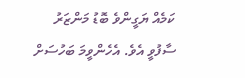ކަމެއް ޔަގީންވެ ބޮޑު މަންޒަރު ސާފުވީ އެވެ. އެހެންވީމަ ބަހުސަށް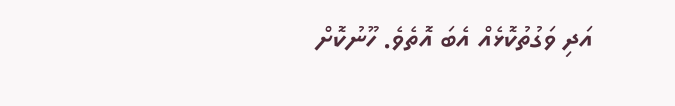އަދި ވަގުތުކޮޅެއް އެބަ އޮތެވެ. ހޫނުކޮށް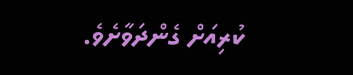ކުރިއަށް ގެންދަވާށެވެ.